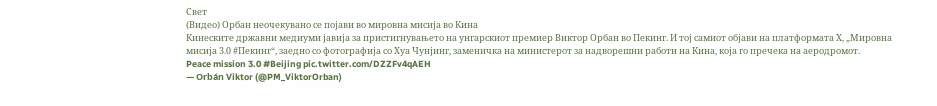Свет
(Видео) Орбан неочекувано се појави во мировна мисија во Кина
Кинеските државни медиуми јавија за пристигнувањето на унгарскиот премиер Виктор Орбан во Пекинг. И тој самиот објави на платформата Х, „Мировна мисија 3.0 #Пекинг“, заедно со фотографија со Хуа Чунјинг, заменичка на министерот за надворешни работи на Кина, која го пречека на аеродромот.
Peace mission 3.0 #Beijing pic.twitter.com/DZZFv4qAEH
— Orbán Viktor (@PM_ViktorOrban)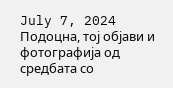July 7, 2024
Подоцна, тој објави и фотографија од средбата со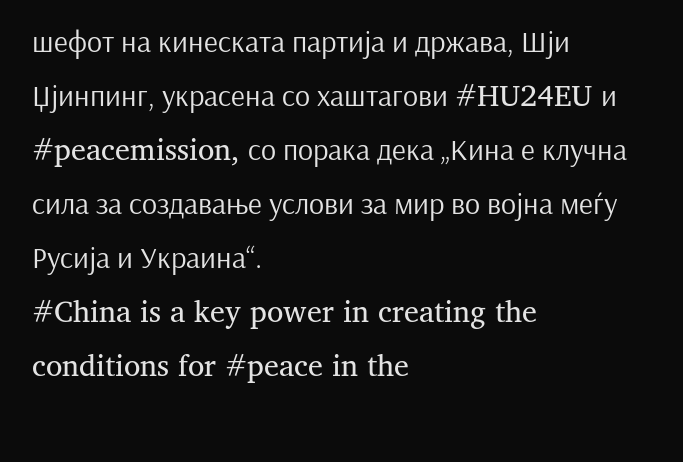шефот на кинеската партија и држава, Шји Џјинпинг, украсена со хаштагови #HU24EU и #peacemission, со порака дека „Кина е клучна сила за создавање услови за мир во војна меѓу Русија и Украина“.
#China is a key power in creating the conditions for #peace in the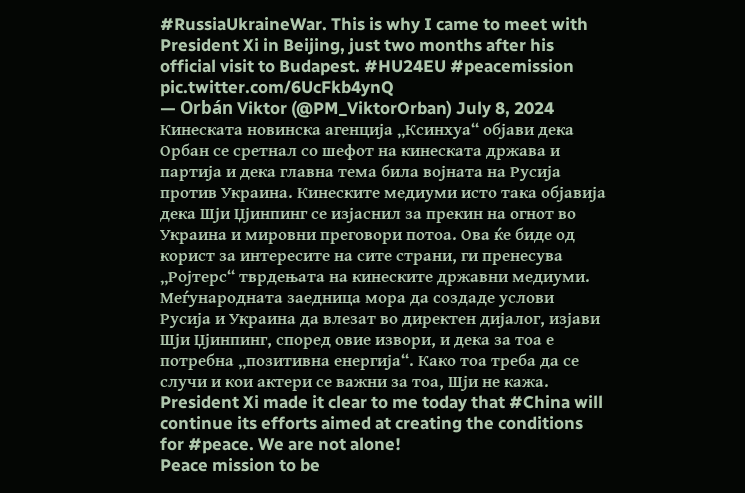#RussiaUkraineWar. This is why I came to meet with President Xi in Beijing, just two months after his official visit to Budapest. #HU24EU #peacemission pic.twitter.com/6UcFkb4ynQ
— Orbán Viktor (@PM_ViktorOrban) July 8, 2024
Кинеската новинска агенција „Ксинхуа“ објави дека Орбан се сретнал со шефот на кинеската држава и партија и дека главна тема била војната на Русија против Украина. Кинеските медиуми исто така објавија дека Шји Џјинпинг се изјаснил за прекин на огнот во Украина и мировни преговори потоа. Ова ќе биде од корист за интересите на сите страни, ги пренесува „Ројтерс“ тврдењата на кинеските државни медиуми.
Меѓународната заедница мора да создаде услови Русија и Украина да влезат во директен дијалог, изјави Шји Џјинпинг, според овие извори, и дека за тоа е потребна „позитивна енергија“. Како тоа треба да се случи и кои актери се важни за тоа, Шји не кажа.
President Xi made it clear to me today that #China will continue its efforts aimed at creating the conditions for #peace. We are not alone!
Peace mission to be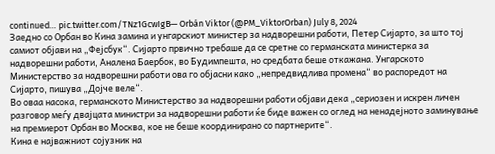continued… pic.twitter.com/TNz1GcwIgB— Orbán Viktor (@PM_ViktorOrban) July 8, 2024
Заедно со Орбан во Кина замина и унгарскиот министер за надворешни работи, Петер Сијарто, за што тој самиот објави на „Фејсбук“. Сијарто првично требаше да се сретне со германската министерка за надворешни работи, Аналена Баербок, во Будимпешта, но средбата беше откажана. Унгарското Министерство за надворешни работи ова го објасни како „непредвидлива промена“ во распоредот на Сијарто, пишува „Дојче веле“.
Во оваа насока, германското Министерство за надворешни работи објави дека „сериозен и искрен личен разговор меѓу двајцата министри за надворешни работи ќе биде важен со оглед на ненадејното заминување на премиерот Орбан во Москва, кое не беше координирано со партнерите“.
Кина е најважниот сојузник на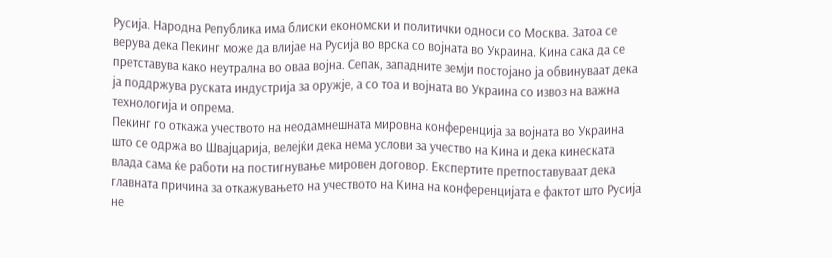Русија. Народна Република има блиски економски и политички односи со Москва. Затоа се верува дека Пекинг може да влијае на Русија во врска со војната во Украина. Кина сака да се претставува како неутрална во оваа војна. Сепак, западните земји постојано ја обвинуваат дека ја поддржува руската индустрија за оружје, а со тоа и војната во Украина со извоз на важна технологија и опрема.
Пекинг го откажа учеството на неодамнешната мировна конференција за војната во Украина што се одржа во Швајцарија, велејќи дека нема услови за учество на Кина и дека кинеската влада сама ќе работи на постигнување мировен договор. Експертите претпоставуваат дека главната причина за откажувањето на учеството на Кина на конференцијата е фактот што Русија не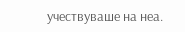учествуваше на неа.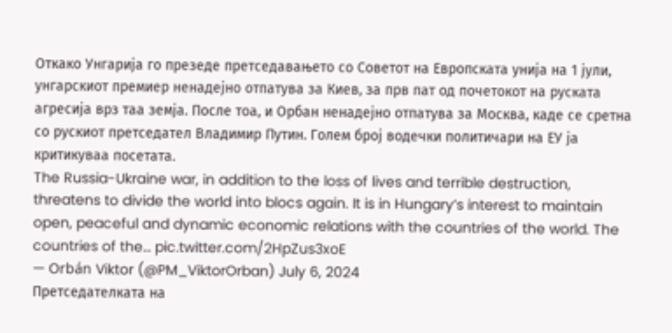Откако Унгарија го презеде претседавањето со Советот на Европската унија на 1 јули, унгарскиот премиер ненадејно отпатува за Киев, за прв пат од почетокот на руската агресија врз таа земја. После тоа, и Орбан ненадејно отпатува за Москва, каде се сретна со рускиот претседател Владимир Путин. Голем број водечки политичари на ЕУ ја критикуваа посетата.
The Russia-Ukraine war, in addition to the loss of lives and terrible destruction, threatens to divide the world into blocs again. It is in Hungary’s interest to maintain open, peaceful and dynamic economic relations with the countries of the world. The countries of the… pic.twitter.com/2HpZus3xoE
— Orbán Viktor (@PM_ViktorOrban) July 6, 2024
Претседателката на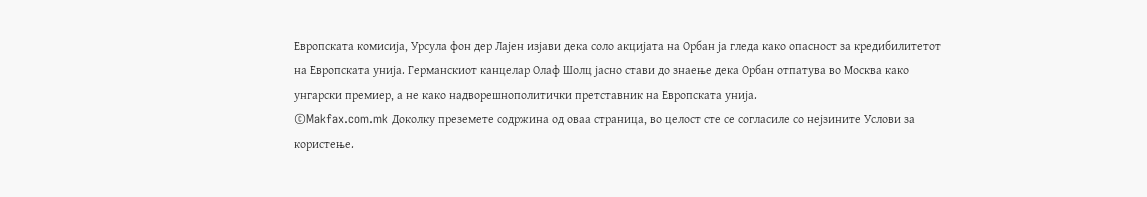Европската комисија, Урсула фон дер Лајен изјави дека соло акцијата на Орбан ја гледа како опасност за кредибилитетот на Европската унија. Германскиот канцелар Олаф Шолц јасно стави до знаење дека Орбан отпатува во Москва како унгарски премиер, а не како надворешнополитички претставник на Европската унија.
©Makfax.com.mk Доколку преземете содржина од оваа страница, во целост сте се согласиле со нејзините Услови за користење.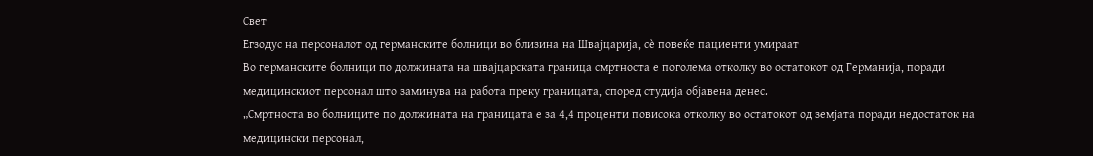Свет
Егзодус на персоналот од германските болници во близина на Швајцарија, сè повеќе пациенти умираат
Во германските болници по должината на швајцарската граница смртноста е поголема отколку во остатокот од Германија, поради медицинскиот персонал што заминува на работа преку границата, според студија објавена денес.
„Смртноста во болниците по должината на границата е за 4,4 проценти повисока отколку во остатокот од земјата поради недостаток на медицински персонал,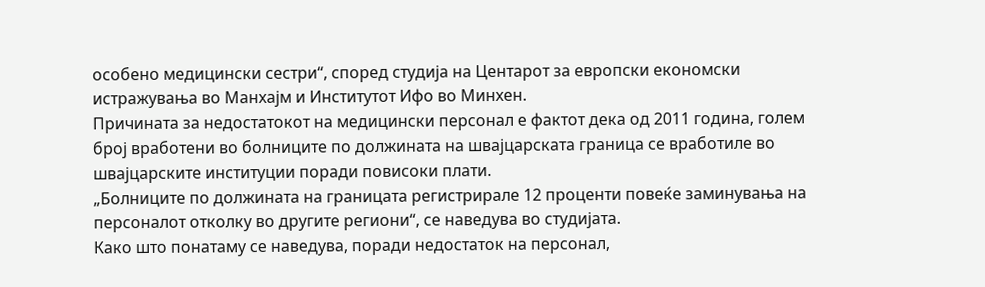особено медицински сестри“, според студија на Центарот за европски економски истражувања во Манхајм и Институтот Ифо во Минхен.
Причината за недостатокот на медицински персонал е фактот дека од 2011 година, голем број вработени во болниците по должината на швајцарската граница се вработиле во швајцарските институции поради повисоки плати.
„Болниците по должината на границата регистрирале 12 проценти повеќе заминувања на персоналот отколку во другите региони“, се наведува во студијата.
Како што понатаму се наведува, поради недостаток на персонал,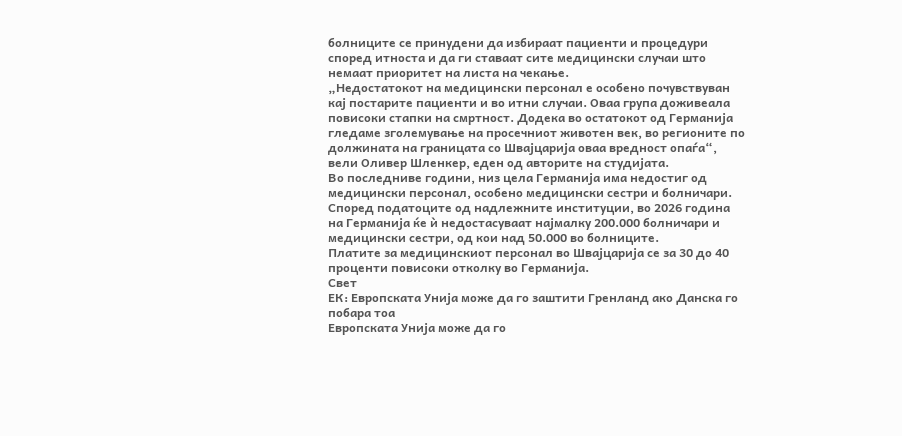болниците се принудени да избираат пациенти и процедури според итноста и да ги ставаат сите медицински случаи што немаат приоритет на листа на чекање.
„Недостатокот на медицински персонал е особено почувствуван кај постарите пациенти и во итни случаи. Оваа група доживеала повисоки стапки на смртност. Додека во остатокот од Германија гледаме зголемување на просечниот животен век, во регионите по должината на границата со Швајцарија оваа вредност опаѓа“, вели Оливер Шленкер, еден од авторите на студијата.
Во последниве години, низ цела Германија има недостиг од медицински персонал, особено медицински сестри и болничари.
Според податоците од надлежните институции, во 2026 година на Германија ќе ѝ недостасуваат најмалку 200.000 болничари и медицински сестри, од кои над 50.000 во болниците.
Платите за медицинскиот персонал во Швајцарија се за 30 до 40 проценти повисоки отколку во Германија.
Свет
ЕК: Европската Унија може да го заштити Гренланд ако Данска го побара тоа
Европската Унија може да го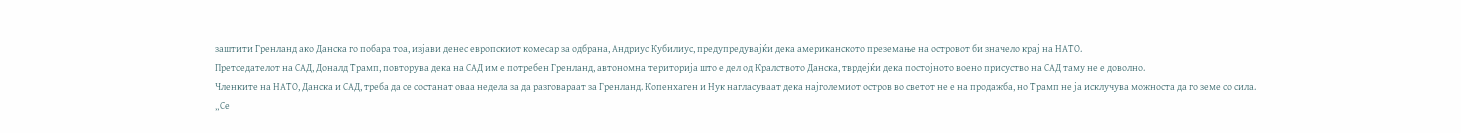заштити Гренланд ако Данска го побара тоа, изјави денес европскиот комесар за одбрана, Андриус Кубилиус, предупредувајќи дека американското преземање на островот би значело крај на НАТО.
Претседателот на САД, Доналд Трамп, повторува дека на САД им е потребен Гренланд, автономна територија што е дел од Кралството Данска, тврдејќи дека постојното воено присуство на САД таму не е доволно.
Членките на НАТО, Данска и САД, треба да се состанат оваа недела за да разговараат за Гренланд. Копенхаген и Нук нагласуваат дека најголемиот остров во светот не е на продажба, но Трамп не ја исклучува можноста да го земе со сила.
„Се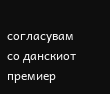согласувам со данскиот премиер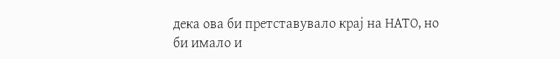дека ова би претставувало крај на НАТО, но би имало и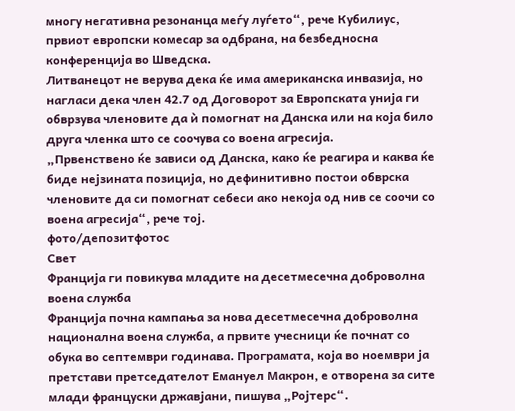многу негативна резонанца меѓу луѓето“, рече Кубилиус, првиот европски комесар за одбрана, на безбедносна конференција во Шведска.
Литванецот не верува дека ќе има американска инвазија, но нагласи дека член 42.7 од Договорот за Европската унија ги обврзува членовите да ѝ помогнат на Данска или на која било друга членка што се соочува со воена агресија.
„Првенствено ќе зависи од Данска, како ќе реагира и каква ќе биде нејзината позиција, но дефинитивно постои обврска членовите да си помогнат себеси ако некоја од нив се соочи со воена агресија“, рече тој.
фото/депозитфотос
Свет
Франција ги повикува младите на десетмесечна доброволна воена служба
Франција почна кампања за нова десетмесечна доброволна национална воена служба, а првите учесници ќе почнат со обука во септември годинава. Програмата, која во ноември ја претстави претседателот Емануел Макрон, е отворена за сите млади француски државјани, пишува „Ројтерс“.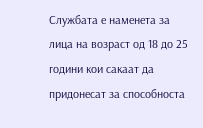Службата е наменета за лица на возраст од 18 до 25 години кои сакаат да придонесат за способноста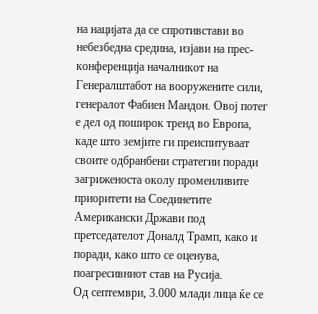на нацијата да се спротивстави во небезбедна средина, изјави на прес-конференција началникот на Генералштабот на вооружените сили, генералот Фабиен Мандон. Овој потег е дел од поширок тренд во Европа, каде што земјите ги преиспитуваат своите одбранбени стратегии поради загриженоста околу променливите приоритети на Соединетите Американски Држави под претседателот Доналд Трамп, како и поради, како што се оценува, поагресивниот став на Русија.
Од септември, 3.000 млади лица ќе се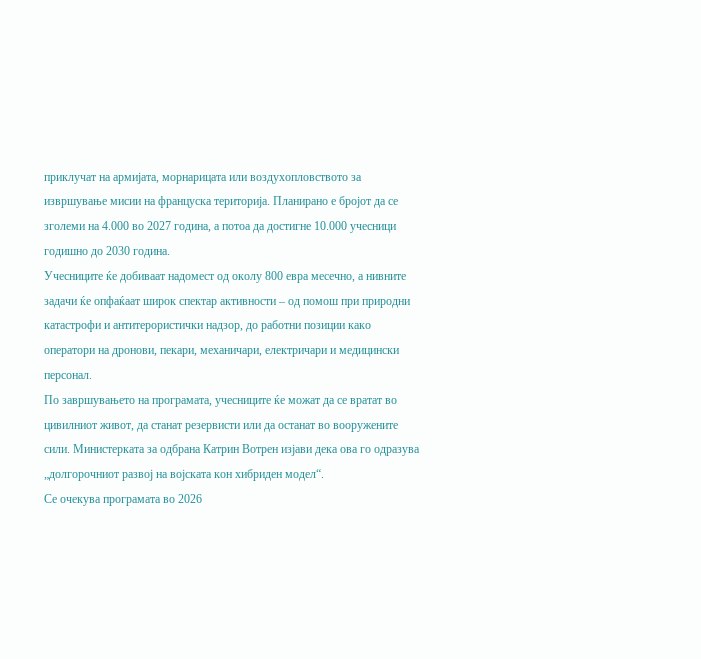приклучат на армијата, морнарицата или воздухопловството за извршување мисии на француска територија. Планирано е бројот да се зголеми на 4.000 во 2027 година, а потоа да достигне 10.000 учесници годишно до 2030 година.
Учесниците ќе добиваат надомест од околу 800 евра месечно, а нивните задачи ќе опфаќаат широк спектар активности – од помош при природни катастрофи и антитерористички надзор, до работни позиции како оператори на дронови, пекари, механичари, електричари и медицински персонал.
По завршувањето на програмата, учесниците ќе можат да се вратат во цивилниот живот, да станат резервисти или да останат во вооружените сили. Министерката за одбрана Катрин Вотрен изјави дека ова го одразува „долгорочниот развој на војската кон хибриден модел“.
Се очекува програмата во 2026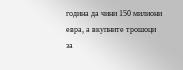година да чини 150 милиони евра, а вкупните трошоци за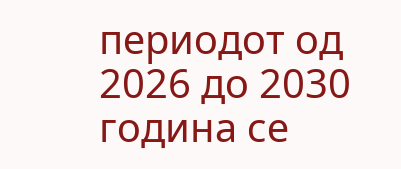периодот од 2026 до 2030 година се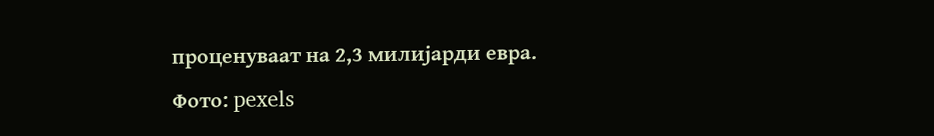проценуваат на 2,3 милијарди евра.
Фото: pexels